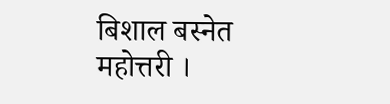बिशाल बस्नेत
महोत्तरी ।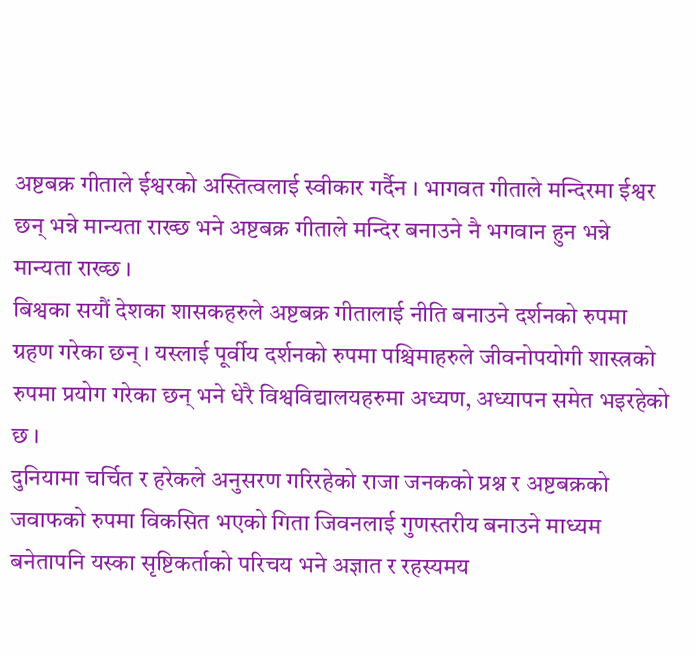अष्टबक्र गीताले ईश्वरको अस्तित्वलाई स्वीकार गर्दैन । भागवत गीताले मन्दिरमा ईश्वर छन् भन्ने मान्यता राख्छ भने अष्टबक्र गीताले मन्दिर बनाउने नै भगवान हुन भन्ने मान्यता राख्छ ।
बिश्वका सयौं देशका शासकहरुले अष्टबक्र गीतालाई नीति बनाउने दर्शनको रुपमा ग्रहण गरेका छन् । यस्लाई पूर्वीय दर्शनको रुपमा पश्चिमाहरुले जीवनोपयोगी शास्त्रको रुपमा प्रयोग गरेका छन् भने धेरै विश्वविद्यालयहरुमा अध्यण, अध्यापन समेत भइरहेको छ ।
दुनियामा चर्चित र हरेकले अनुसरण गरिरहेको राजा जनकको प्रश्न र अष्टबक्रको जवाफको रुपमा विकसित भएको गिता जिवनलाई गुणस्तरीय बनाउने माध्यम बनेतापनि यस्का सृष्टिकर्ताको परिचय भने अज्ञात र रहस्यमय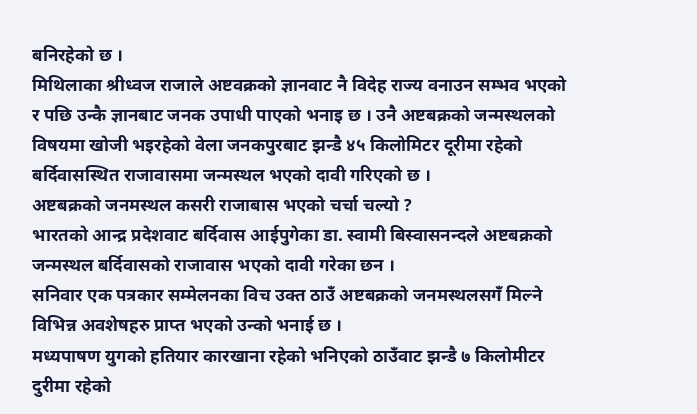बनिरहेको छ ।
मिथिलाका श्रीध्वज राजाले अष्टवक्रको ज्ञानवाट नै विदेह राज्य वनाउन सम्भव भएको र पछि उन्कै ज्ञानबाट जनक उपाधी पाएको भनाइ छ । उनै अष्टबक्रको जन्मस्थलको विषयमा खोजी भइरहेको वेला जनकपुरबाट झन्डै ४५ किलोमिटर दूरीमा रहेको बर्दिवासस्थित राजावासमा जन्मस्थल भएको दावी गरिएको छ ।
अष्टबक्रको जनमस्थल कसरी राजाबास भएको चर्चा चल्यो ?
भारतको आन्द्र प्रदेशवाट बर्दिवास आईपुगेका डा. स्वामी बिस्वासनन्दले अष्टबक्रको जन्मस्थल बर्दिवासको राजावास भएको दावी गरेका छन ।
सनिवार एक पत्रकार सम्मेलनका विच उक्त ठाउँ अष्टबक्रको जनमस्थलसगँ मिल्ने विभिन्न अवशेषहरु प्राप्त भएको उन्को भनाई छ ।
मध्यपाषण युगको हतियार कारखाना रहेको भनिएको ठाउँवाट झन्डै ७ किलोमीटर दुरीमा रहेको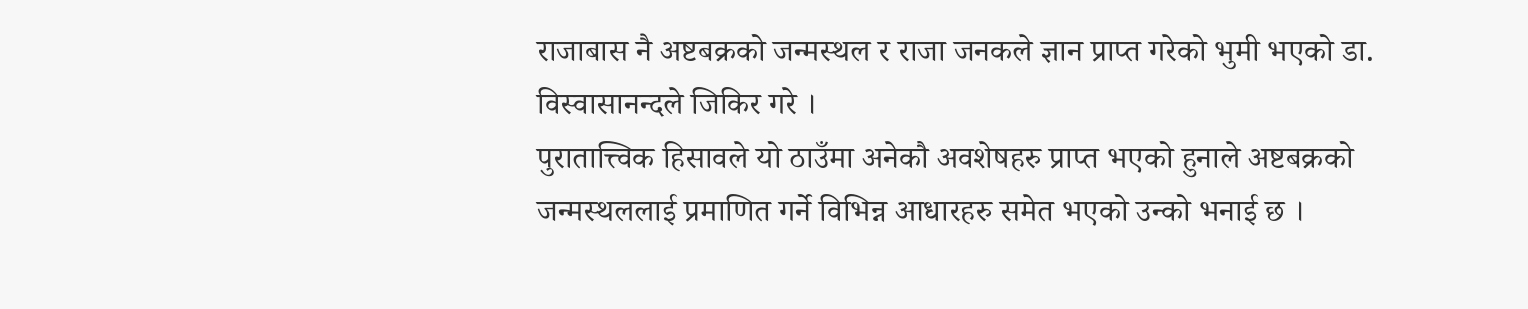राजाबास नै अष्टबक्रको जन्मस्थल र राजा जनकले ज्ञान प्राप्त गरेको भुमी भएको डा. विस्वासानन्दले जिकिर गरे ।
पुरातात्त्विक हिसावले यो ठाउँमा अनेकौ अवशेषहरु प्राप्त भएको हुनाले अष्टबक्रको जन्मस्थललाई प्रमाणित गर्ने विभिन्न आधारहरु समेत भएको उन्को भनाई छ ।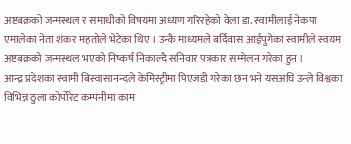अष्टबक्रको जन्मस्थल र समाधीको विषयमा अध्यण गरिरहेको वेला डा. स्वामीलाई नेकपा एमालेका नेता शंकर महतोले भेटेका थिए । उन्कै माध्यमले बर्दिवास आईपुगेका स्वामीले स्वयम अष्टबक्रको जन्मस्थल भएको निष्कर्ष निकाल्दै सनिवार पत्रकार सम्मेलन गरेका हुन ।
आन्द्र प्रदेशका स्वामी बिस्वासानन्दले केमिस्ट्रीमा पिएजडी गरेका छन भने यसअघि उन्ले विश्वका विभिन्न ठुला कोर्पोरेट कम्पनीमा काम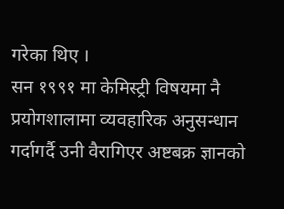गरेका थिए ।
सन १९९१ मा केमिस्ट्री विषयमा नै प्रयोगशालामा व्यवहारिक अनुसन्धान गर्दागर्दै उनी वैरागिएर अष्टबक्र ज्ञानको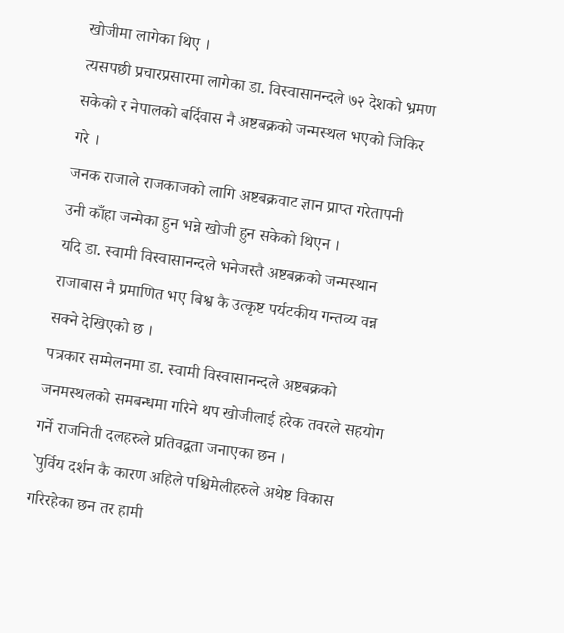खोजीमा लागेका थिए ।
त्यसपछी प्रचारप्रसारमा लागेका डा. विस्वासानन्दले ७२ देशको भ्रमण सकेको र नेपालको बर्दिवास नै अष्टबक्रको जन्मस्थल भएको जिकिर गरे ।
जनक राजाले राजकाजको लागि अष्टबक्रवाट ज्ञान प्राप्त गरेतापनी उनी काँहा जन्मेका हुन भन्ने खोजी हुन सकेको थिएन ।
यदि डा. स्वामी विस्वासानन्दले भनेजस्तै अष्टबक्रको जन्मस्थान राजाबास नै प्रमाणित भए बिश्व कै उत्कृष्ट पर्यटकीय गन्तव्य वन्न सक्ने देखिएको छ ।
पत्रकार सम्मेलनमा डा. स्वामी विस्वासानन्दले अष्टबक्रको जनमस्थलको समबन्धमा गरिने थप खोजीलाई हरेक तवरले सहयोग गर्ने राजनिती दलहरुले प्रतिवद्वता जनाएका छन ।
`पुर्विय दर्शन कै कारण अहिले पश्चिमेलीहरुले अथेष्ट विकास गरिरहेका छन तर हामी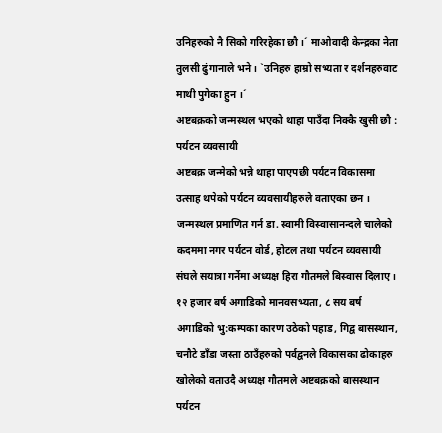उनिहरुको नै सिको गरिरहेका छौ ।´ माओवादी केन्द्रका नेता तुलसी ढुंगानाले भने । `उनिहरु हाम्रो सभ्यता र दर्शनहरुवाट माथी पुगेका हुन ।´
अष्टबक्रको जन्मस्थल भएको थाहा पाउँदा निक्कै खुसी छौ : पर्यटन व्यवसायी
अष्टबक्र जन्मेको भन्ने थाहा पाएपछी पर्यटन विकासमा उत्साह थपेको पर्यटन व्यवसायीहरुले वताएका छन ।
जन्मस्थल प्रमाणित गर्न डा. स्वामी विस्वासानन्दले चालेको कदममा नगर पर्यटन वोर्ड, होटल तथा पर्यटन व्यवसायी संघले सयात्रा गर्नेमा अध्यक्ष हिरा गौतमले बिस्वास दिलाए ।
१२ हजार बर्ष अगाडिको मानवसभ्यता, ८ सय बर्ष अगाडिको भु:कम्पका कारण उठेको पहाड, गिद्व बासस्थान, चनौटे डाँडा जस्ता ठाउँहरुको पर्वद्वनले विकासका ढोकाहरु खोलेको वताउदै अध्यक्ष गौतमले अष्टबक्रको बासस्थान पर्यटन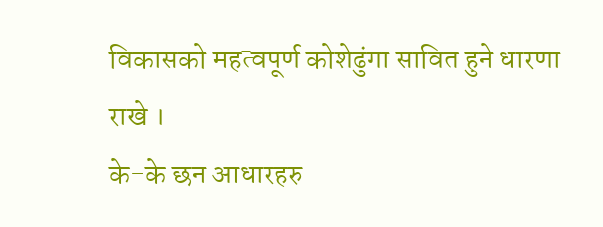विकासको महत्वपूर्ण कोशेढुंगा सावित हुने धारणा राखे ।
के-के छन आधारहरु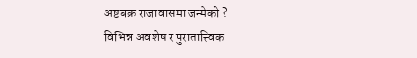अष्टबक्र राजावासमा जन्मेको ?
विभिन्न अवशेष र पुरातात्त्विक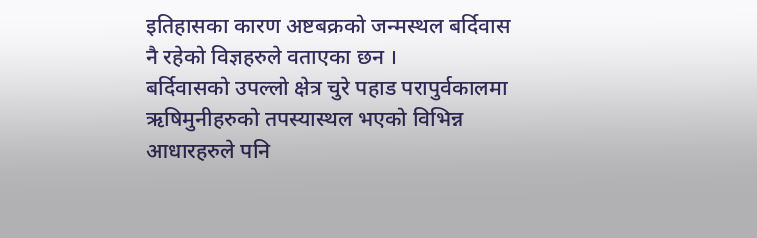इतिहासका कारण अष्टबक्रको जन्मस्थल बर्दिवास नै रहेको विज्ञहरुले वताएका छन ।
बर्दिवासको उपल्लो क्षेत्र चुरे पहाड परापुर्वकालमा ऋषिमुनीहरुको तपस्यास्थल भएको विभिन्न आधारहरुले पनि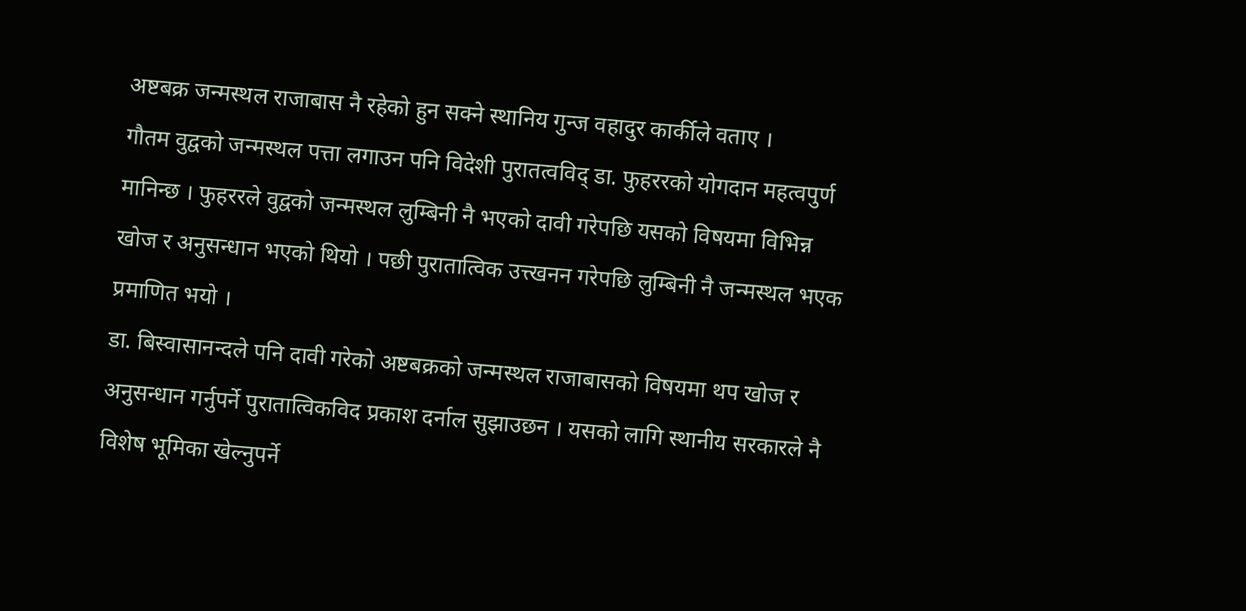अष्टबक्र जन्मस्थल राजाबास नै रहेको हुन सक्ने स्थानिय गुन्ज वहादुर कार्कीले वताए ।
गौतम वुद्वको जन्मस्थल पत्ता लगाउन पनि विदेशी पुरातत्वविद् डा. फुहररको योगदान महत्वपुर्ण मानिन्छ । फुहररले वुद्वको जन्मस्थल लुम्बिनी नै भएको दावी गरेपछि यसको विषयमा विभिन्न खोज र अनुसन्धान भएको थियो । पछी पुरातात्विक उत्त्खनन गरेपछि लुम्बिनी नै जन्मस्थल भएक प्रमाणित भयो ।
डा. बिस्वासानन्दले पनि दावी गरेको अष्टबक्रको जन्मस्थल राजाबासको विषयमा थप खोज र अनुसन्धान गर्नुपर्ने पुरातात्विकविद प्रकाश दर्नाल सुझाउछन । यसको लागि स्थानीय सरकारले नै विशेष भूमिका खेल्नुपर्ने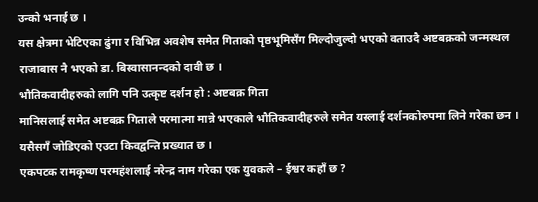उन्को भनाई छ ।
यस क्षेत्रमा भेटिएका ढुंगा र विभिन्न अवशेष समेत गिताको पृष्ठभूमिसँग मिल्दोजुल्दो भएको वताउदै अष्टबक्रको जन्मस्थल राजाबास नै भएको डा. बिस्वासानन्दको दावी छ ।
भौतिकवादीहरुको लागि पनि उत्कृष्ट दर्शन हो : अष्टबक्र गिता
मानिसलाई समेत अष्टबक्र गिताले परमात्मा मान्ने भएकाले भौतिकवादीहरुले समेत यस्लाई दर्शनकोरुपमा लिने गरेका छन ।
यसैसगँ जोडिएको एउटा किवद्वन्ति प्रख्यात छ ।
एकपटक रामकृष्ण परमहंशलाई नरेन्द्र नाम गरेका एक युवकले – ईश्वर कहाँ छ ?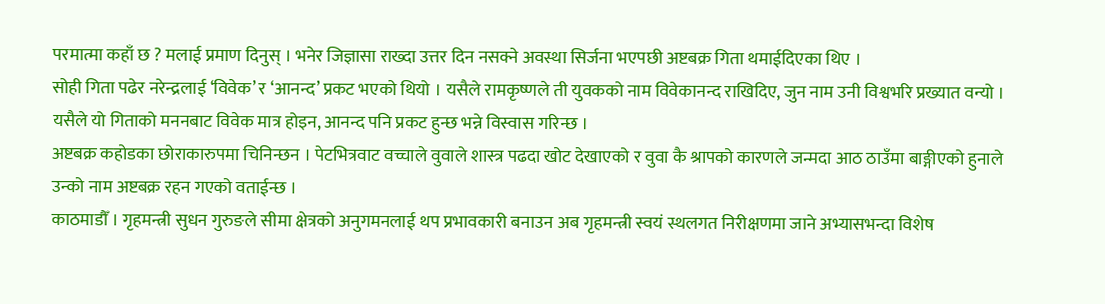परमात्मा कहाँ छ ? मलाई प्रमाण दिनुस् । भनेर जिज्ञासा राख्दा उत्तर दिन नसक्ने अवस्था सिर्जना भएपछी अष्टबक्र गिता थमाईदिएका थिए ।
सोही गिता पढेर नरेन्द्रलाई ‘विवेक’ र ‘आनन्द’ प्रकट भएको थियो । यसैले रामकृष्णले ती युवकको नाम विवेकानन्द राखिदिए, जुन नाम उनी विश्वभरि प्रख्यात वन्यो । यसैले यो गिताको मननबाट विवेक मात्र होइन, आनन्द पनि प्रकट हुन्छ भन्ने विस्वास गरिन्छ ।
अष्टबक्र कहोडका छोराकारुपमा चिनिन्छन । पेटभित्रवाट वच्चाले वुवाले शास्त्र पढदा खोट देखाएको र वुवा कै श्रापको कारणले जन्मदा आठ ठाउँमा बाङ्गीएको हुनाले उन्को नाम अष्टबक्र रहन गएको वताईन्छ ।
काठमाडौँ । गृहमन्त्री सुधन गुरुङले सीमा क्षेत्रको अनुगमनलाई थप प्रभावकारी बनाउन अब गृहमन्त्री स्वयं स्थलगत निरीक्षणमा जाने अभ्यासभन्दा विशेष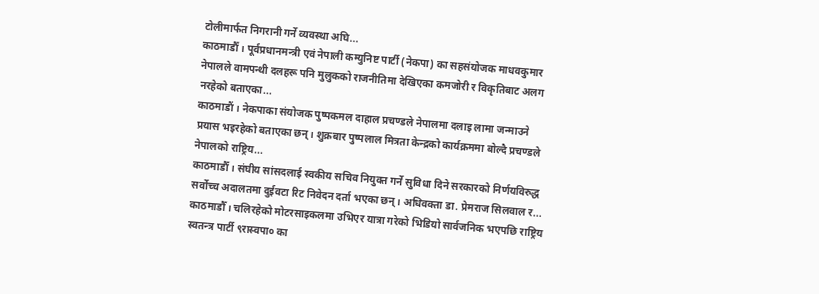टोलीमार्फत निगरानी गर्ने व्यवस्था अघि...
काठमाडौँ । पूर्वप्रधानमन्त्री एवं नेपाली कम्युनिष्ट पार्टी (नेकपा) का सहसंयोजक माधवकुमार नेपालले वामपन्थी दलहरू पनि मुलुकको राजनीतिमा देखिएका कमजोरी र विकृतिबाट अलग नरहेको बताएका...
काठमाडौं । नेकपाका संयोजक पुष्पकमल दाहाल प्रचण्डले नेपालमा दलाइ लामा जन्माउने प्रयास भइरहेको बताएका छन्। शुक्रबार पुष्पलाल मित्रता केन्द्रको कार्यक्रममा बोल्दै प्रचण्डले नेपालको राष्ट्रिय...
काठमाडौँ । संघीय सांसदलाई स्वकीय सचिव नियुक्त गर्ने सुविधा दिने सरकारको निर्णयविरुद्ध सर्वोच्च अदालतमा दुईवटा रिट निवेदन दर्ता भएका छन्। अधिवक्ता डा. प्रेमराज सिलवाल र...
काठमाडौँ। चलिरहेको मोटरसाइकलमा उभिएर यात्रा गरेको भिडियो सार्वजनिक भएपछि राष्ट्रिय स्वतन्त्र पार्टी ९रास्वपा० का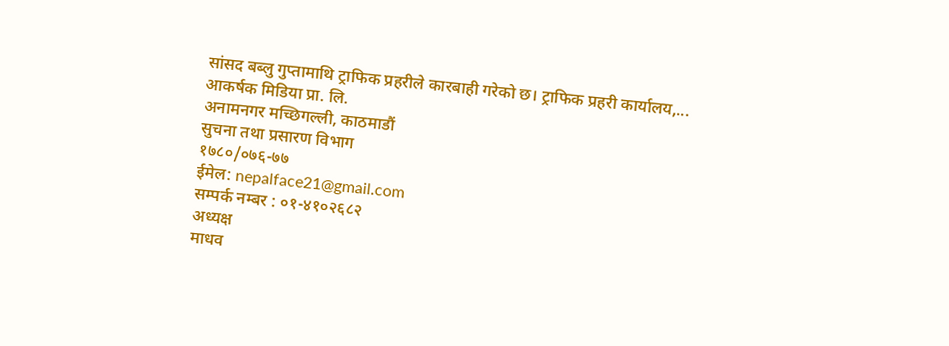सांसद बब्लु गुप्तामाथि ट्राफिक प्रहरीले कारबाही गरेको छ। ट्राफिक प्रहरी कार्यालय,...
आकर्षक मिडिया प्रा. लि.
अनामनगर मच्छिगल्ली, काठमाडौं
सुचना तथा प्रसारण विभाग
१७८०/०७६-७७
ईमेल: nepalface21@gmail.com
सम्पर्क नम्बर : ०१-४१०२६८२
अध्यक्ष
माधव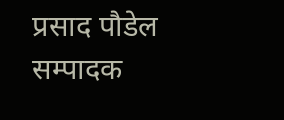प्रसाद पौडेल
सम्पादक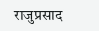राजुप्रसाद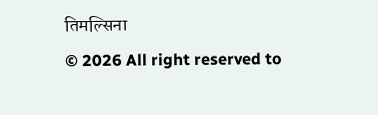तिमल्सिना
© 2026 All right reserved to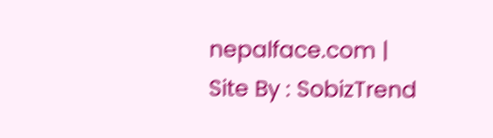nepalface.com | Site By : SobizTrend